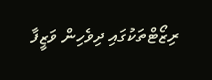ރިޒޯޓްތަކުގައި ދިވެހިން ވަޒީފާ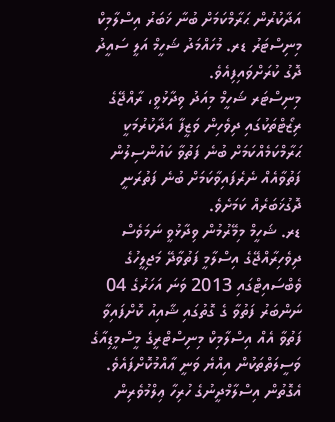އަދާކުރުން ޙަރާމްކަމަށް ބުނާ ޚަބަރު އިސްލާމިކް މިނިސްޓަރު ޑރ. މުހައްމަދު ޝަހީމް އަލީ ސައީދު ދޮގު ކުރަށްވައިފިއެވެ.
މިނިސްޓަރ ޝަހީމް މިއަދު ވިދާޅުވީ، ރާއްޖޭގެ ރިޒޯޓްތަކުގައި ދިވެހިން ވަޒީފާ އަދާކުރުމަކީ ޙަރާމްކަމެއްކަމަށް ބުނެ ފަތުވާ ކައުންސިލުން ފަތުވާއެއް ނެރެފައިވާކަމަށް ބުނެ ފަތުރަނީ ދޮގުޚަބަރެއް ކަމަށެވެ.
ޑރ. ޝަހީމް މިމޭރުމުން ވިދާޅުވީ ނަމަވެސް ދިވެހިރާއްޖޭގެ އިސްލާމީ ފަތުވާދޭ މަޖިލީހުގެ ވެބްސައިޓްގައި 2013 ވަނަ އަހަރުގެ 04 ނަންބަރު ފަތުވާ ގެ ގޮތުގައި ޝާއިއު ކޮށްފައިވާ ފަތުވާ އެއް އިސްލާމިކް މިނިސްޓްރީގެ މީސްމީޑިއާގެ ވަސީލަތްތަކުން އިއްޔެ ވަނީ ޢާއްމުކޮށްފައެވެ.
އެގޮތުން އިސްލާމްދީނުގެ ހުރިހާ ޢިލްމުވެރިން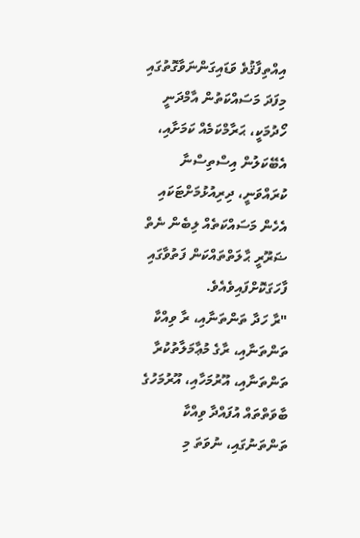އިއްތިފާޤުވެ ވަޑައިގަންނަވާގޮތުގައި މިފަދަ މަސައްކަތުން އާމްދަނީ ހޯދުމަކީ، ޙަރާމްކަމެއް ކަމަށާއި، އެބޭކަލުން އިސްތިސްނާ ކުރައްވަނީ، ދިރިއުޅުމަށްޓަކައި އެހެން މަސައްކަތެއް ލިބެން ނެތް ޟަރޫރީ ޙާލަތްތައްކަން ފަތުވާގައި ފާހަގަކޮށްފައިވެއެވެ.
"ރާ ހަދާ ތަންތަނާއި، ރާ ވިއްކާ ތަންތަނާއި، ރާގެ މުޢާމަލާތުކުރާ ތަންތަނާއި، އޫރުމަހާއި، އޫރުމަހުގެ ބާވަތްތައް އުފައްދާ ވިއްކާ ތަންތަނުގައި، ނުވަތަ މި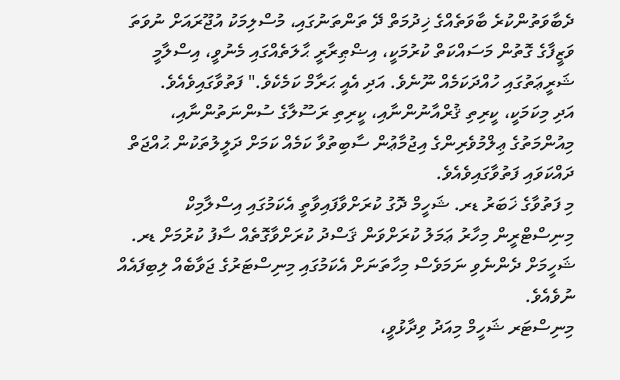ދެބާވަތުންކުރެ ބާވަތެއްގެ ޚިދުމަތް ދޭ ތަންތަނުގައި، މުސްލިމަކު އުޖޫރައަށް ނުވަތަ ވަޒީފާގެ ގޮތުން މަސައްކަތް ކުރުމަކީ، އިޟްޠިރާރީ ޙާލަތެއްގައި މެނުވީ، އިސްލާމީ ޝަރީޢަތުގައި ހުއްދަކަމެއް ނޫނެވެ. އަދި އެއީ ޙަރާމް ކަމެކެވެ." ފަތުވާގައިވެއެވެ.
އަދި މިކަމަކީ، ކީރިތި ޤުރްއާނުންނާއި، ކީރިތި ރަސޫލާގެ ސުންނަތުންނާއި، މިއުންމަތުގެ ޢިލްމުވެރިންގެ އިޖުމާޢުން ސާބިތުވާ ކަމެއް ކަމަށް ދަލީލުތަކުން ޙުއްޖަތް ދައްކަވައި ފަތުވާގައިވެއެވެ.
މި ފަތުވާގެ ޚަބަރު ޑރ. ޝަހީމް ދޮގު ކުރަށްވާފައިވާތީ އެކަމުގައި އިސްލާމިކް މިނިސްޓްރީން މިހާރު ޢަމަލު ކުރަށްވަން ޤަސްދު ކުރަށްވާގޮތެއް ސާފު ކުރުމަށް ޑރ. ޝަހީމަށް ދެންނެވި ނަމަވެސް މިހާތަނަށް އެކަމުގައި މިނިސްޓަރުގެ ޖަވާބެއް ލިބިފައެއް ނުވެއެވެ.
މިނިސްޓަރ ޝަހީމް މިއަދު ވިދާޅުވީ،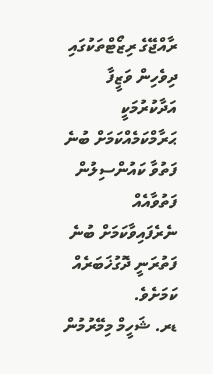ރާއްޖޭގެ ރިޒޯޓްތަކުގައި ދިވެހިން ވަޒީފާ އަދާކުރުމަކީ ޙަރާމްކަމެއްކަމަށް ބުނެ ފަތުވާ ކައުންސިލުން ފަތުވާއެއް ނެރެފައިވާކަމަށް ބުނެ ފަތުރަނީ ދޮގުޚަބަރެއް ކަމަށެވެ.
ޑރ. ޝަހީމް މިމޭރުމުން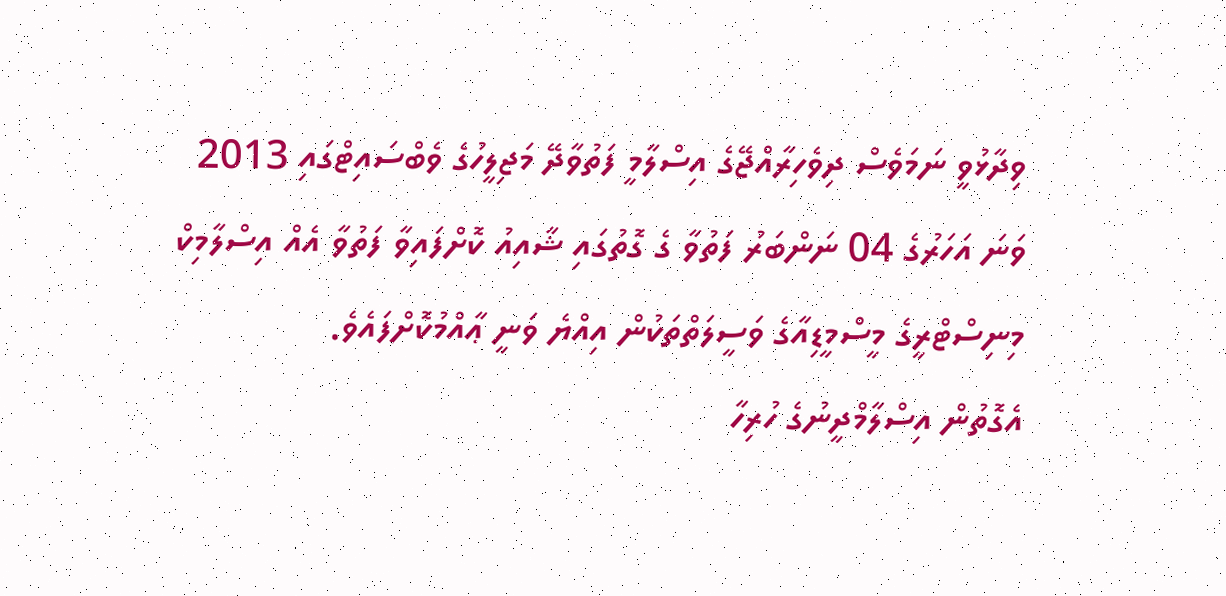ވިދާޅުވީ ނަމަވެސް ދިވެހިރާއްޖޭގެ އިސްލާމީ ފަތުވާދޭ މަޖިލީހުގެ ވެބްސައިޓްގައި 2013 ވަނަ އަހަރުގެ 04 ނަންބަރު ފަތުވާ ގެ ގޮތުގައި ޝާއިއު ކޮށްފައިވާ ފަތުވާ އެއް އިސްލާމިކް މިނިސްޓްރީގެ މީސްމީޑިއާގެ ވަސީލަތްތަކުން އިއްޔެ ވަނީ ޢާއްމުކޮށްފައެވެ.
އެގޮތުން އިސްލާމްދީނުގެ ހުރިހާ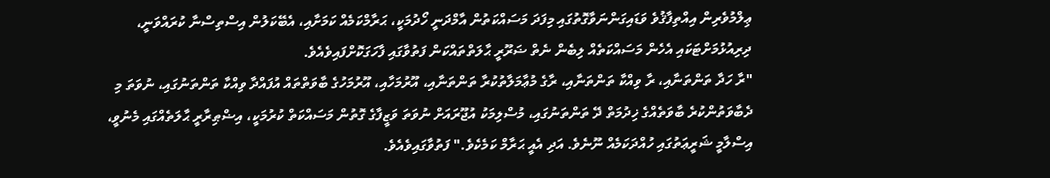ޢިލްމުވެރިން އިއްތިފާޤުވެ ވަޑައިގަންނަވާގޮތުގައި މިފަދަ މަސައްކަތުން އާމްދަނީ ހޯދުމަކީ، ޙަރާމްކަމެއް ކަމަށާއި، އެބޭކަލުން އިސްތިސްނާ ކުރައްވަނީ، ދިރިއުޅުމަށްޓަކައި އެހެން މަސައްކަތެއް ލިބެން ނެތް ޟަރޫރީ ޙާލަތްތައްކަން ފަތުވާގައި ފާހަގަކޮށްފައިވެއެވެ.
"ރާ ހަދާ ތަންތަނާއި، ރާ ވިއްކާ ތަންތަނާއި، ރާގެ މުޢާމަލާތުކުރާ ތަންތަނާއި، އޫރުމަހާއި، އޫރުމަހުގެ ބާވަތްތައް އުފައްދާ ވިއްކާ ތަންތަނުގައި، ނުވަތަ މި ދެބާވަތުންކުރެ ބާވަތެއްގެ ޚިދުމަތް ދޭ ތަންތަނުގައި، މުސްލިމަކު އުޖޫރައަށް ނުވަތަ ވަޒީފާގެ ގޮތުން މަސައްކަތް ކުރުމަކީ، އިޟްޠިރާރީ ޙާލަތެއްގައި މެނުވީ، އިސްލާމީ ޝަރީޢަތުގައި ހުއްދަކަމެއް ނޫނެވެ. އަދި އެއީ ޙަރާމް ކަމެކެވެ." ފަތުވާގައިވެއެވެ.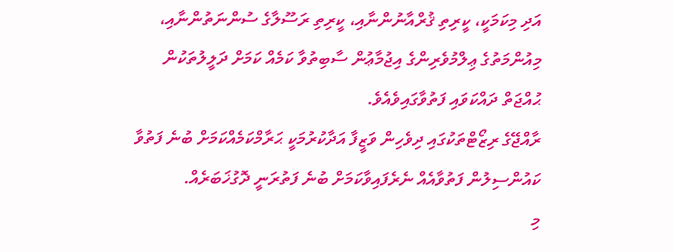އަދި މިކަމަކީ، ކީރިތި ޤުރްއާނުންނާއި، ކީރިތި ރަސޫލާގެ ސުންނަތުންނާއި، މިއުންމަތުގެ ޢިލްމުވެރިންގެ އިޖުމާޢުން ސާބިތުވާ ކަމެއް ކަމަށް ދަލީލުތަކުން ޙުއްޖަތް ދައްކަވައި ފަތުވާގައިވެއެވެ.
ރާއްޖޭގެ ރިޒޯޓްތަކުގައި ދިވެހިން ވަޒީފާ އަދާކުރުމަކީ ޙަރާމްކަމެއްކަމަށް ބުނެ ފަތުވާ ކައުންސިލުން ފަތުވާއެއް ނެރެފައިވާކަމަށް ބުނެ ފަތުރަނީ ދޮގުޚަބަރެއް.
މި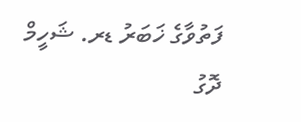ފަތުވާގެ ޚަބަރު ޑރ. ޝަހީމް ދޮގު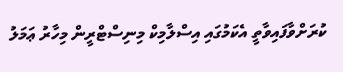ކުރަށްވާފައިވާތީ އެކަމުގައި އިސްލާމިކް މިނިސްޓްރީން މިހާރު ޢަމަލު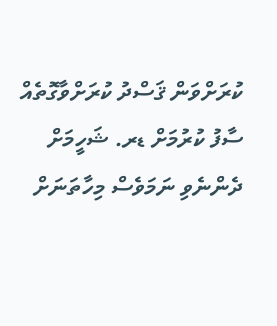ކުރަށްވަން ޤަސްދު ކުރަށްވާގޮތެއް ސާފު ކުރުމަށް ޑރ. ޝަހީމަށް ދެންނެވި ނަމަވެސް މިހާތަނަށް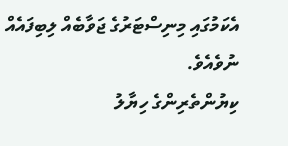އެކަމުގައި މިނިސްޓަރުގެ ޖަވާބެއް ލިބިފައެއް ނުވެއެވެ.
ކިޔުންތެރިންގެ ހިޔާލު